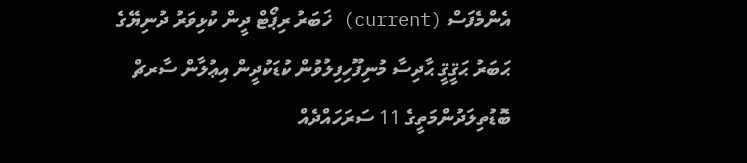އެންމެފަސް (current) ޚަބަރު ރިޕޯޓް ދީން ކުޅިވަރު ދުނިޔޭގެ ޙަބަރު ޙަޤީޤީ ޙާދިސާ މުނިފޫހިފިލުވުން ކުޑަކުދީން އިޢުލާން ސާރޗް
ބޮޑުތިލަދުންމަތީގެ 11 ސަރަހައްދެއް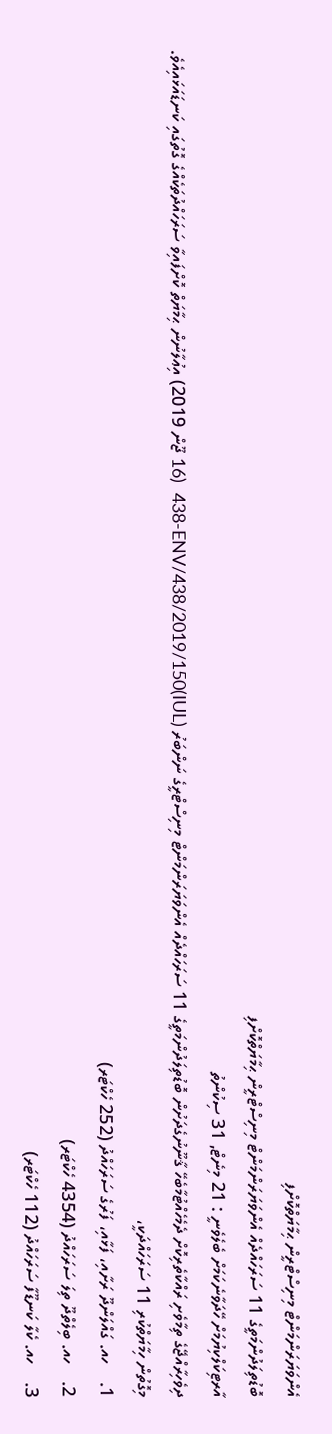އެންވަޔަރަންމަންޓް މިނިސްޓްރީން ޙިމާޔަތްކޮށްފި
ބޮޑުތިލަދުންމަތީގެ 11 ސަރަހައްދެއް އެންވަޔަރަންމަންޓް މިނިސްޓްރީން ޙިމާޔަތްކޮށްފި
އާރޓިކަލްކިޔުމަށް ހޭދަވާނެކަމަށް ބެލެވެނީ : 21 މިނެޓް, 31 ސިކުންތު
ދިވެހިރާއްޖޭގެ ތިމާވެށި ރައްކާތެރިކޮށް ދެމެހެއްޓުމާބެހޭ ޤާނޫނުގެދަށުން ބޮޑުތިލަދުންމަތީގެ 11 ސަރަހައްދެއް އެންވަޔަރަންމަންޓް މިނިސްޓްރީގެ ނަންބަރު (IUL)438-ENV/438/2019/150  (16 ޖޫން 2019) އިޢުލާނުން ޙިމާޔަތް ކޮށްފައިވާ ސަރަހައްދުތަކެއްގެ ގޮތުގައި ކަނޑައަޅައިއެވެ.
މިގޮތުން ހިމާޔަތްކުރި 11 ސަރަހައްދަކީ،
1.    ހއ. ގައްލަންދޫ ރަށާއި، ފަޅާއި، ފަރުގެ ސަރަހައްދު (252 ހެކްޓަރ)
2.    ހއ. ބިލެތްދޫ ތިލަ ސަރަހައްދު (4354 ހެކްޓަރ)
3.    ހއ. ކެލާ ކަނޑޫފާ ސަރަހައްދު (112 ހެކްޓަރ)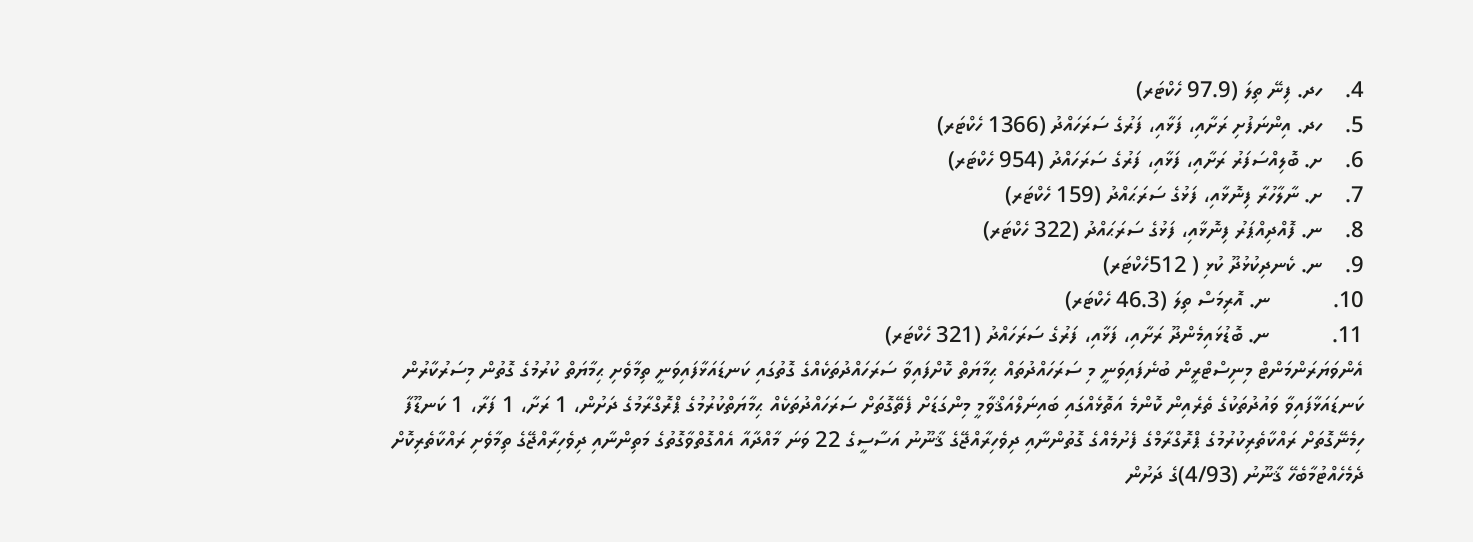4.    ހދ. ފިނޭ ތިލަ (97.9 ހެކްޓަރ)
5.    ހދ. އިންނަފުށި ރަށާއި، ފަޅާއި، ފަރުގެ ސަރަހައްދު (1366 ހެކްޓަރ)
6.    ށ. ބޮލިއްސަފަރު ރަށާއި، ފަޅާއި، ފަރުގެ ސަރަހައްދު (954 ހެކްޓަރ)
7.    ށ. ނާލާހުރާ ފިނޮޅާއި، ފަޅުގެ ސަރަޙައްދު (159 ހެކްޓަރ)
8.    ނ. ފޮއްދިއްޕަރު ފިނޮޅާއި، ފަޅުގެ ސަރަޙައްދު (322 ހެކްޓަރ)
9.    ނ. ކެނދިކުޅުދޫ ކުޅި ( 512ހެކްޓަރ)
10.           ނ. އޮރިމަސް ތިލަ (46.3 ހެކްޓަރ)
11.           ނ. ބޮޑުޅައިމެންދޫ ރަށާއި، ފަޅާއި، ފަރުގެ ސަރަހައްދު (321 ހެކްޓަރ)
އެންވަޔަރަންމަންޓް މިނިސްޓްރީން ބުނެފައިވަނީ މި ސަރަހައްދުތައް ޙިމާޔަތް ކޮށްފައިވާ ސަރަހައްދުތަކެއްގެ ގޮތުގައި ކަނޑައަޅާފައިވަނީ ތިމާވެށި ޙިމާޔަތް ކުރުމުގެ ގޮތުން މިސަރުކާރުން ކަނޑައަޅާފައިވާ ވައުދުތަކުގެ ތެރެއިން ކޮންމެ އަތޮޅެއްގައި ބައިނަލްއަޤްވާމީ މިންގަޑަށް ފެތޭގޮތަށް ސަރަހައްދުތަކެއް ޙިމާޔަތްކުރުމުގެ ޕްރޮގްރާމުގެ ދަށުން، 1 ރަށާ، 1 ފަރާ، 1 ކަނޑޫފާ ހިމެނޭގޮތަށް ރައްކާތެރިކުރުމުގެ ޕްރޮގްރާމްގެ ފެށުމެއްގެ ގޮތުންނާއި ދިވެހިރާއްޖޭގެ ޤާނޫނު އަސާސީގެ 22 ވަނަ މާއްދާއާ އެއްގޮތްވާގޮތުގެ މަތިންނާއި ދިވެހިރާއްޖޭގެ ތިމާވެށި ރައްކާތެރިކޮށް ދެމެހެއްޓުމާބެހޭ ޤާނޫނު (4/93)ގެ ދަށުން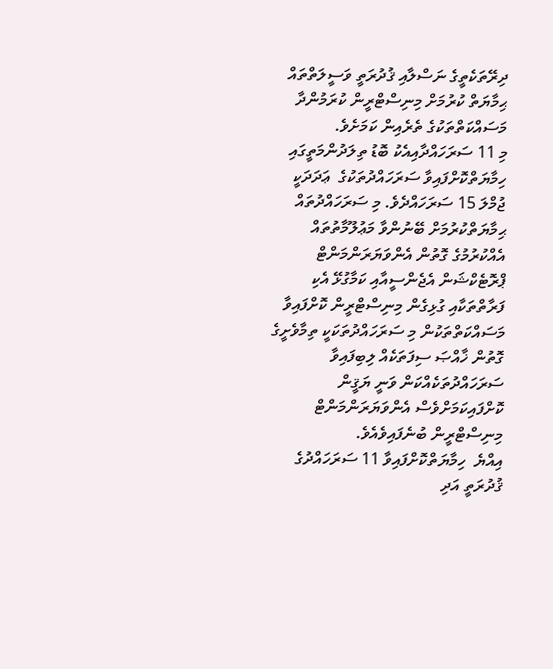ދިރޭތަކެތީގެ ނަސްލާއި ޤުދުރަތީ ވަސީލަތްތައް ޙިމާޔަތް ކުރުމަށް މިނިސްޓްރީން ކުރަމުންދާ މަސައްކަތްތަކުގެ ތެރެއިން ކަމަށެވެ.
މި 11 ސަރަހައްދާއިއެކު ބޮޑު ތިލަދުންމަތީގައި ހިމާޔަތްކޮށްފައިވާ ސަރަހައްދުތަކުގެ  ޢަދަދަކީ ޖުމްލަ 15 ސަރަހައްދެވެ. މި ސަރަހައްދުތައް ޙިމާޔަތްކުރުމަށް ބޭނުންވާ މަޢުލޫމާތުތައް އެއްކުރުމުގެ ގޮތުން އެންވަޔަރަންމަންޓް ޕްރޮޓެކްޝަން އެޖެންސީއާއި ކަމާގުޅޭ އެކި ފަރާތްތަކާއި ގުޅިގެން މިނިސްޓްރީން ކޮށްފައިވާ މަސައްކަތްތަކުން މި ސަރަހައްދުތަކަކީ ތިމާވެށީގެ ގޮތުން ޚާއްޞަ ސިފަތަކެއް ލިބިފައިވާ ސަރަހައްދުތަކެއްކަން ވަނީ ޔަޤީން ކޮށްފައިކަމަށްވެސް އެންވަޔަރަންމަންޓް މިނިސްޓްރީން ބުނެފައިވެއެވެ.
އިއްޔެ  ހިމާޔަތްކޮށްފައިވާ 11 ސަރަހައްދުގެ ޤުދުރަތީ އަދި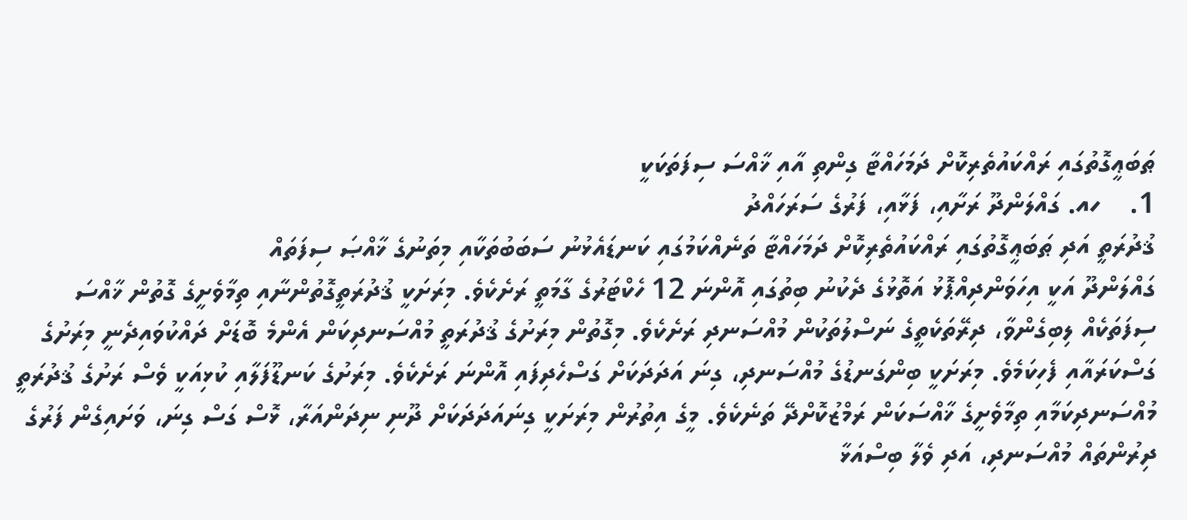ޠަބަޢީގޮތުގައި ރައްކައުތެރިކޮށް ދަމަހައްޓާ ގިންތި އާއި ޚާއްސަ ސިފަތަކަކީ
1.    ހއ. ގައްލަންދޫ ރަށާއި، ފަޅާއި، ފަރުގެ ސަރަހައްދު
ޤުދުރަތީ އަދި ޠަބަޢީގޮތުގައި ރައްކައުތެރިކޮށް ދަމަހައްޓާ ތަނެއްކަމުގައި ކަނޑައެޅުނު ސަބަބުތަކާއި މިތަނުގެ ޚާއްޞަ ސިފަތައް
ގައްލަންދޫ އަކީ އިހަވަންދިއްޕޮޅު އަތޮޅުގެ ދެކުނު ބިތުގައި އޮންނަ 12 ހެކްޓަރުގެ ގާމަތީ ރަށެކެވެ. މިރަށަކީ ޤުދުރަތީގޮތުންނާއި ތިމާވެށީގެ ގޮތުން ޚާއްސަ ސިފަތަކެއް ލިބިގެންވާ، ދިރޭތަކެތީގެ ނަސްލުތަކުން މުއްސަނދި ރަށެކެވެ. މިގޮތުން މިރަށުގެ ޤުދުރަތީ މުއްސަނދިކަން އެންމެ ބޮޑަށް ދައްކުވައިދެނީ މިރަށުގެ ގަސްކަރައާއި ފެހިކަމެވެ. މިރަށަކީ ބިންގަނޑުގެ މުއްސަނދި، ގިނަ އަދަދަކަށް ގަސްހެދިފައި އޮންނަ ރަށެކެވެ. މިރަށުގެ ކަނޑޫފަލާއި ކުޅިއަކީ ވެސް ރަށުގެ ޤުދުރަތީ މުއްސަނދިކަމާއި ތިމާވެށީގެ ޚާއްސަކަން ރަމްޒުކޮށްދޭ ތަނެކެވެ. މީގެ އިތުރުން މިރަށަކީ ގިނައަދަދަކަށް ދޫނި ނިދަންއަރާ، ޅޮސް ގަސް ގިނަ، ވަށައިގެން ފަރުގެ ދިރުންތައް މުއްސަނދި، އަދި ވެލާ ބިސްއަޅާ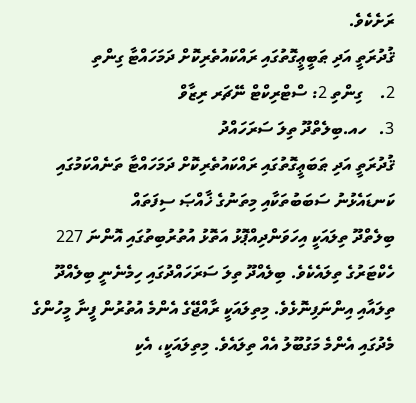ރަށެކެވެ.
ޤުދުރަތީ އަދި ޠަބީޢީގޮތުގައި ރައްކައުތެރިކޮށް ދަމަހައްޓާ ގިންތި
2.    ގިންތި 2: ސްޓްރިކްޓް ނޭޗަރ ރިޒާވް
3.   ހއ.ބިލެތްދޫ ތިލަ ސަރަހައްދު
ޤުދުރަތީ އަދި ޠަބަޢީގޮތުގައި ރައްކައުތެރިކޮށް ދަމަހައްޓާ ތަނެއްކަމުގައި ކަނޑައެޅުނު ސަބަބުތަކާއި މިތަނުގެ ޚާއްޞަ ސިފަތައް
ބިލެތްދޫ ތިލައަކީ އިހަވަންދިއްޕޮޅު އަތޮޅު އުތުރުބިތުގައި އޮންނަ 227 ހެކްޓަރުގެ ތިލައެކެވެ. ބިލެއްދޫ ތިލަ ސަރަހައްދުގައި ހިމެނެނީ ބިލެއްދޫ ތިލައާއި އިންނަފިނޮޅެވެ. މިތިލައަކީ ރާއްޖޭގެ އެންމެ އުތުރުން ފީނާ މީހުންގެ މެދުގައި އެންމެ މަގުބޫލު އެއް ތިލައެވެ. މިތިލައަކީ، އެކި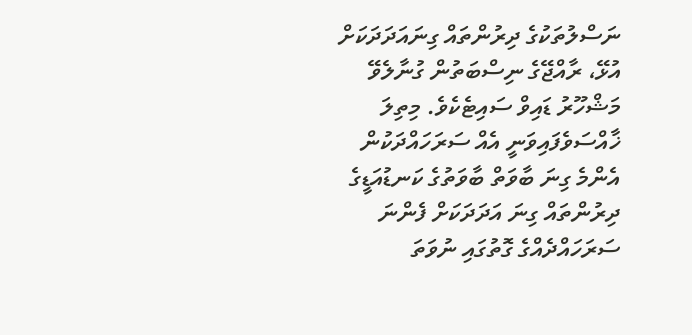ނަސްލުތަކުގެ ދިރުންތައް ގިނައަދަދަކަށް އުޅޭ، ރާއްޖޭގެ ނިސްބަތުން ގުނާލެވޭ މަޝްހޫރު ޑައިވް ސައިޓެކެވެ. މިތިލަ ޚާއްސަވެފައިވަނީ އެއް ސަރަހައްދަކުން އެންމެ ގިނަ ބާވަތް ބާވަތުގެ ކަނޑުއަޑީގެ ދިރުންތައް ގިނަ އަދަދަކަށް ފެންނަ ސަރަހައްދެއްގެ ގޮތުގައި ނުވަތަ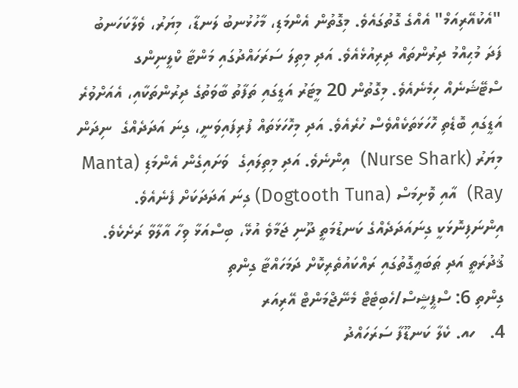"އެކުއޭރިއަމް" އެއްގެ ގޮތުގައެވެ. މިގޮތުން އެންމަޑި، މާހުޅުނބު ލަނޑާ، މިޔަރު، ވެލާކަހަނބު ފަދަ މުޙިއްމު ދިރުންތައް ދިރިއުޅެއެވެ. އަދި މިތިލަ ސަރަހައްދުގައި މަންޓާ ކްލީނިންގ ސްޓޭޝަނެއް ހިމެނެއެވެ. މިގޮތުން 20 މީޓަރު އަޑީގައި ތަފާތު ބާވަތުގެ ދިރުންތަކާއި، އެއަށްވުރެ އަޑީގައި ބޮޑެތި ހޮހަޅަތަކެއްވެސް ހުރެއެވެ. އަދި މިހޮހަޅަތައް ފުރިފައިވަނީ، ގިނަ އަދަދެއްގެ  ނިދަން މިޔަރު (Nurse Shark)  އިންނެވެ. އަދި މިތިލައިގެ  ވަށައިގެން އެންމަޑި (Manta Ray)  އާއި ވޮށިމަސް (Dogtooth Tuna) ގިނަ އަދަދަކަށް ފެނެއެވެ. އިންނަފިނޮޅަކީ ގިނައަދަދެއްގެ ކަނޑުމަތީ ދޫނި ޖަމާވެ އުޅޭ، ބިސްއަޅާ ވިހާ އާލާވާ ރަށެކެވެ.
ޤުދުރަތީ އަދި ޠަބަޢީގޮތުގައި ރައްކައުތެރިކޮށް ދަމަހައްޓާ ގިންތި
ގިންތި 6: ސްޕީޝީސް/ހެބިޓެޓް މެނޭޖްމަންޓް އޭރިއަރ
4.   ހއ. ކެލާ ކަނޑޫފާ ސަރަހައްދު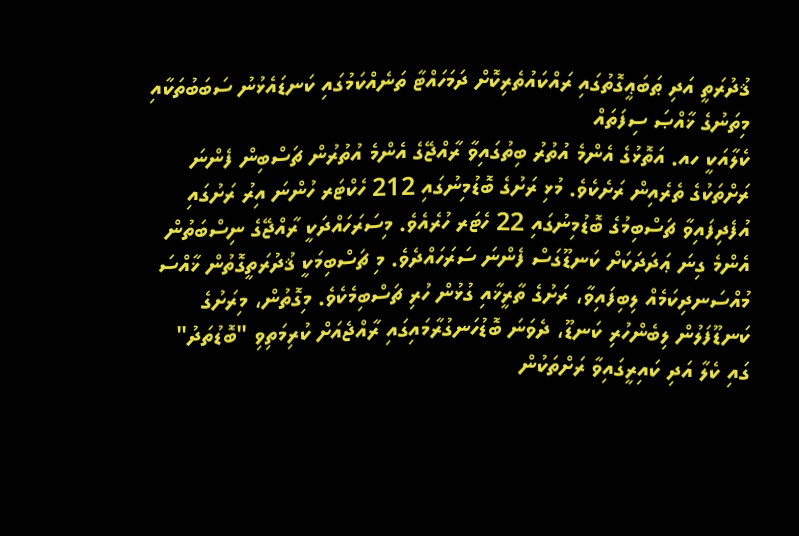ޤުދުރަތީ އަދި ޠަބަޢީގޮތުގައި ރައްކައުތެރިކޮށް ދަމަހައްޓާ ތަނެއްކަމުގައި ކަނޑައެޅުނު ސަބަބުތަކާއި މިތަނުގެ ޚާއްޞަ ސިފަތައް
ކެލާއަކީ ހއ. އަތޮޅުގެ އެންމެ އުތުރު ބިތުގައިވާ ރާއްޖޭގެ އެންމެ އުތުރުން ޗަސްބިން ފެންނަ ރަށްތަކުގެ ތެރެއިން ރަށެކެވެ. މުޅި ރަށުގެ ބޮޑުމިނުގައި 212 ހެކްޓަރ ހުންނަ އިރު ރަށުގައި އުފެދިފައިވާ ޗަސްބިމުގެ ބޮޑުމިނުގައި 22 ހެޓަރ ހުރެއެވެ. މިސަރަހައްދަކީ ރާއްޖޭގެ ނިސްބަތުން އެންމެ ގިނަ ޢަދަދަކަށް ކަނޑޫގަސް ފެންނަ ސަރަހައްދެވެ. މި ޗަސްބިމަކީ ޤުދުރަތީގޮތުން ޚާއްސަ މުއްސަނދިކަމެއް ލިބިފައިވާ، ރަށުގެ ތާރީޚާއި ގުޅުން ހުރި ޗަސްބިމެކެވެ. މިގޮތުން، މިރަށުގެ ކަނޑޫފަލުން ލިބެންހުރި ކަނޑޫ، ދެވަނަ ބޮޑުހަނގުރާމައިގައި ރާއްޖެއަށް ކުރިމަތިވި "ބޮޑުތަދު" ގައި ކެލާ އަދި ކައިރީގައިވާ ރަށްތަކުން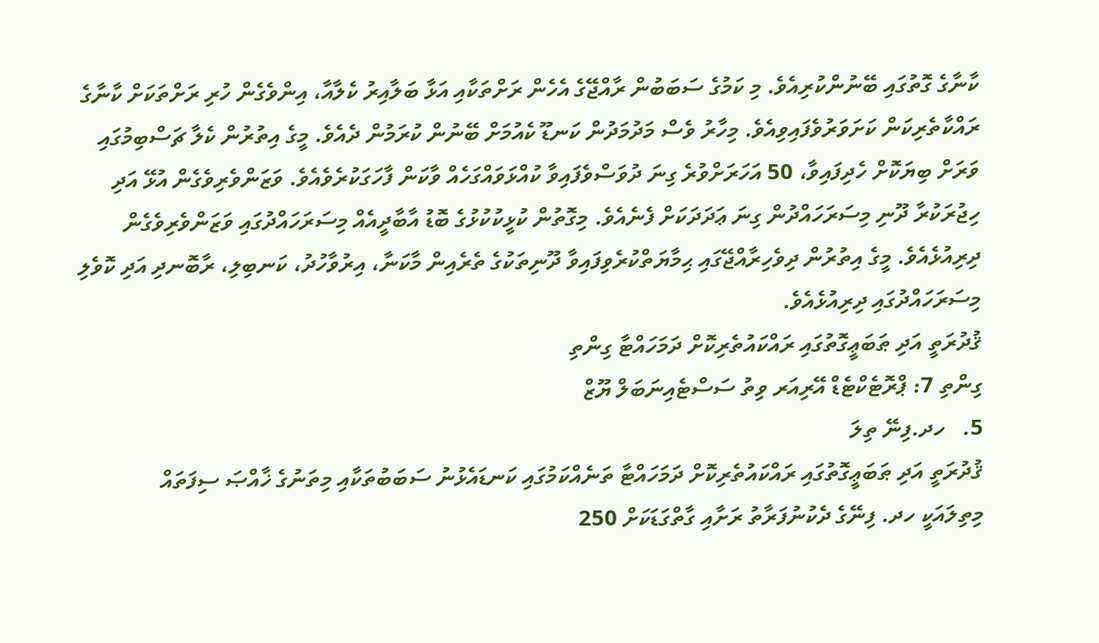ކާނާގެ ގޮތުގައި ބޭނުންކުރިއެވެ. މި ކަމުގެ ސަބަބުން ރާއްޖޭގެ އެހެން ރަށްތަކާއި އަޅާ ބަލާއިރު ކެލާއާ، އިންވެގެން ހުރި ރަށްތަކަށް ކާނާގެ ރައްކާތެރިކަން ކަށަވަރުވެފައިވިއެވެ. މިހާރު ވެސް މަދުމަދުން ކަނޑޫ ކެއުމަށް ބޭނުން ކުރަމުން ދެއެވެ. މީގެ އިތުރުން ކެލާ ޗަސްބިމުގައި ވަރަށް ބިޔަކޮށް ހެދިފައިވާ، 50 އަހަރަށްވުރެ ގިނަ ދުވަސްވެފައިވާ ކުއްޅަވައްގަހެއް ވާކަން ފާހަގަކުރެވެއެވެ. ވަޒަންވެރިވެގެން އުޅޭ އަދި ހިޖުރަކުރާ ދޫނި މިސަރަހައްދުން ގިނަ ޢަދަދަކަށް ފެނެއެވެ. މިގޮތުން ކުޅީކުކުޅުގެ ބޮޑު އާބާދީއެއް މިސަރަހައްދުގައި ވަޒަންވެރިވެގެން ދިރިއުޅެއެވެ. މީގެ އިތުރުން ދިވެހިރާއްޖޭގައި ޙިމާޔަތްކުރެވިފައިވާ ދޫނިތަކުގެ ތެރެއިން މާކަނާ، އިރުވާހުދު، ކަނބިލި، ރާބޮނދި އަދި ކޮވެލި މިސަރަހައްދުގައި ދިރިއުޅެއެވެ.
ޤުދުރަތީ އަދި ޠަބަޢީގޮތުގައި ރައްކައުތެރިކޮށް ދަމަހައްޓާ ގިންތި
ގިންތި 7: ޕްރޮޓެކްޓެޑް އޭރިއަރ ވިތު ސަސްޓެއިނަބަލް ޔޫޒް
5.   ހދ.ފިނޭ ތިލަ
ޤުދުރަތީ އަދި ޠަބަޢީގޮތުގައި ރައްކައުތެރިކޮށް ދަމަހައްޓާ ތަނެއްކަމުގައި ކަނޑައެޅުނު ސަބަބުތަކާއި މިތަނުގެ ޚާއްޞަ ސިފަތައް
މިތިލައަކީ ހދ. ފިނޭގެ ދެކުނުފަރާތު ރަށާއި ގާތްގަޑަކަށް 250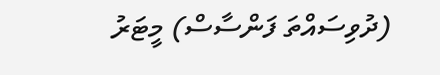(ދުވިސައްތަ ފަންސާސް) މީޓަރު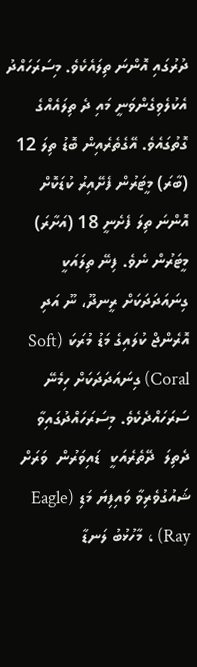ދުރުގައި އޮންނަ ތިލައެކެވެ. މިސަރަހައްދު އެކުލެވިގެންވަނީ މައި ދެ ތިލައެއްގެ ގޮތުގައެވެ. އޭގެތެރެއިން ބޮޑު ތިލަ 12 (ބާރަ) މީޓަރުން ފެށޭއިރު ކުޑަކޮށް އޮންނަ ތިލަ ފެށެނީ 18 (އަށާރަ) މީޓަރުން ނެވެ. ފިނޭ ތިލައަކީ ގިނައަދަދަކަށް ރީނދޫ، ނޫ އަދި އޮރެންޖް ކުލައިގެ މަޑު މުރަކަ (Soft Coral) ގިނައަދަދަކަށް ހިމެނޭ ސަރަހައްދެކެވެ. މިސަރަހައްދުގައިވާ  ދެތިލަ  ދޭތެރެއަކީ  ޑައިވަރުން  ވަރަށް ޝައުގުވެރިވާ ވައިފިޔަ މަޑި (Eagle Ray) ، މާހުޅުބު ލަނޑާ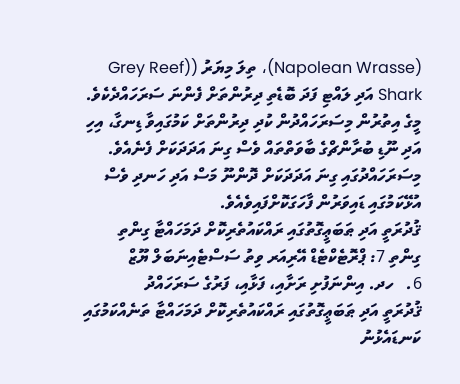(Napolean Wrasse)، ތިލަ މިޔަރު ((Grey Reef Shark އަދި ލައްޓި ފަދަ ބޮޑެތި ދިރުންތަށް ފެންނަ ސަރަހައްދެކެވެ. މީގެ އިތުރުން މިސަރަހައްދުން ކުދި ދިރުންތަށް ކަމުގައިވާ ޑިނގާ، އިހި އަދި ނޫޑި ބުރާންޗްގެ ބާވަތްތައް ވެސް ގިނަ އަދަދަކަށް ފެނެއެވެ. މިސަރަހައްދުގައި ގިނަ އަދަދަކަށް ދޮންނޫ މަސް އަދި ހަނދި ވެސް އުޅޭކަމުގައި ޑައިވަރުން ފާހަގަކޮށްފައިވެއެވެ.
ޤުދުރަތީ އަދި ޠަބަޢީގޮތުގައި ރައްކައުތެރިކޮށް ދަމަހައްޓާ ގިންތި
ގިންތި 7: ޕްރޮޓެކްޓެޑް އޭރިއަރ ވިތު ސަސްޓެއިނަބަލް ޔޫޒް
6.   ހދ. އިންނަފުށި ރަށާއި، ފަޅާއި، ފަރުގެ ސަރަހައްދު
ޤުދުރަތީ އަދި ޠަބަޢީގޮތުގައި ރައްކައުތެރިކޮށް ދަމަހައްޓާ ތަނެއްކަމުގައި ކަނޑައެޅުނު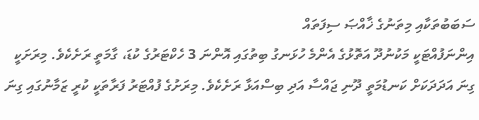ސަބަބުތަކާއި މިތަނުގެ ޚާއްޞަ ސިފަތައް
އިންނަފުއްޓަކީ މަކުނުދޫ އަތޮޅުގެ އެންމެ ހުޅަނގު ބިތުގައި އޮންނަ 3 ހެކްޓަރުގެ ކުޑަ، ގާމަތީ ރަށެކެވެ. މިރަށަކީ ގިނަ އަދަދަކަށް ކަނޑުމަތީ ދޫނި ޖައްސާ އަދި ބިސްއަޅާ ރަށެކެވެ. މިރަށުގެ ފުއްޓަރު ފަރާތަކީ ކުރީ ޒަމާނުގައި ގިނަ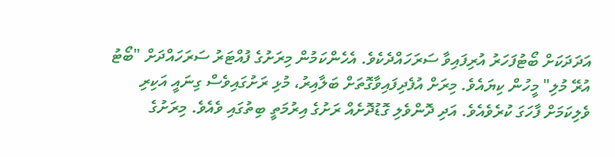އަދަދަކަށް ބޯޓުފަހަރު އުރިފައިވާ ސަރަހައްދެކެވެ. އެހެންކަމުން މިރަށުގެ ފުއްޓަރު ސަރަހައްދަށް "ބޯޓު އުރޭ މުލި" މީހުން ކިޔައެވެ. މިރަށް އުފެދިފައިވާގޮތަށް ބަލާއިރު، މުޅި ރަށުގައިވެސް ގިނައީ އަކިރި ވެލިކަމަށް ފާހަގަ ކުރެވެއެވެ. އަދި ދޮންވެލި ގޮޑުދޮށެއް ރަށުގެ އިރުމަތީ ބިތުގައި ވެއެވެ. މިރަށުގެ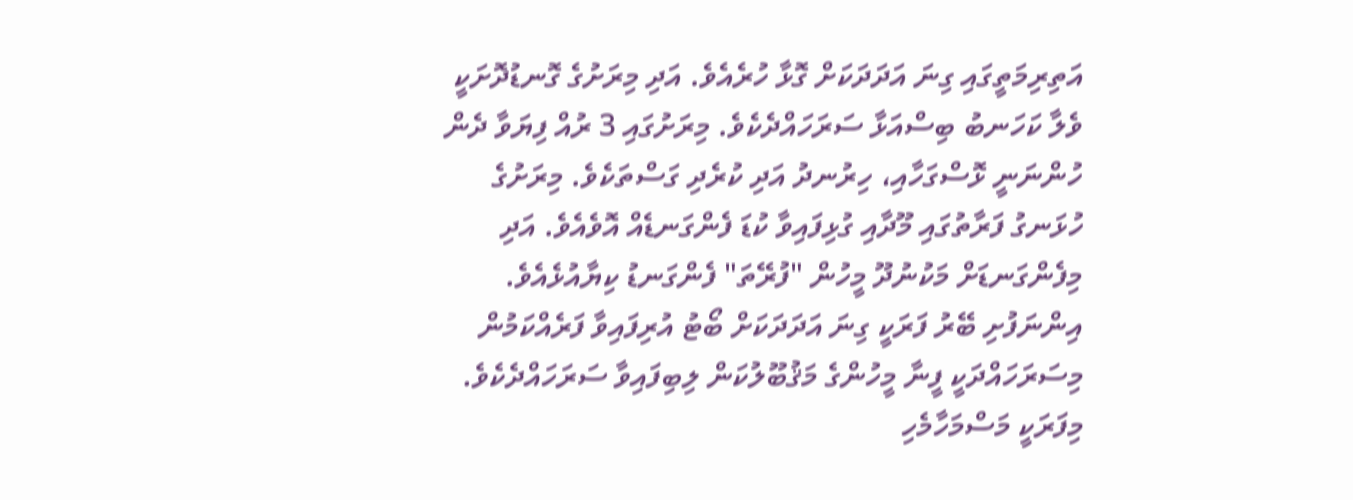އަތިރިމަތީގައި ގިނަ އަދަދަކަށް ގޮޅާ ހުރެއެވެ. އަދި މިރަށުގެ ގޮނޑުދޮށަކީ ވެލާ ކަހަނބު ބިސްއަޅާ ސަރަހައްދެކެވެ. މިރަށުގައި 3 ރުއް ފިޔަވާ ދެން ހުންނަނީ ޅޮސްގަހާއި، ހިރުނދު އަދި ކުރެދި ގަސްތަކެވެ. މިރަށުގެ ހުޅަނގު ފަރާތުގައި މޫދާއި ގުޅިފައިވާ ކުޑަ ފެންގަނޑެއް އޮވެއެވެ. އަދި މިފެންގަނޑަށް މަކުނުދޫ މީހުން "ފުރޭތަ" ފެންގަނޑު ކިޔާއުޅެއެވެ. އިންނަފުށި ބޭރު ފަރަކީ ގިނަ އަދަދަކަށް ބޯޓު އުރިފައިވާ ފަރެއްކަމުން މިސަރަހައްދަކީ ފީނާ މީހުންގެ މަޤުބޫލުކަން ލިބިފައިވާ ސަރަހައްދެކެވެ. މިފަރަކީ މަސްމަހާމެހި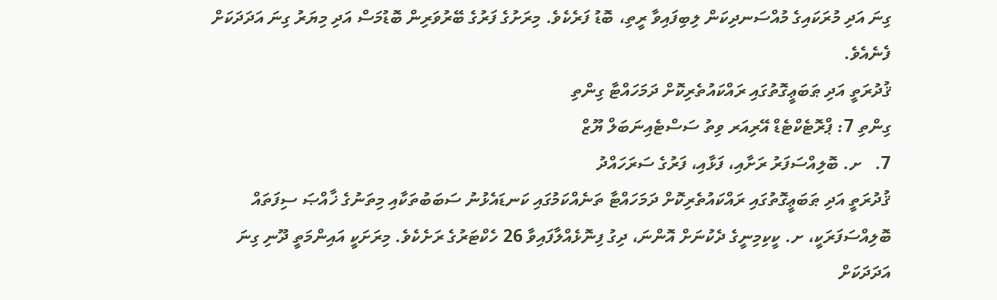ގިނަ އަދި މުރަކައިގެ މުއްސަނދިކަން ލިބިފައިވާ ރީތި، ބޮޑު ފަރެކެވެ. މިރަށުގެ ފަރުގެ ބޭރުވަރިން ބޮޑުމަސް އަދި މިޔަރު ގިނަ އަދަދަކަށް ފެނެއެވެ.
ޤުދުރަތީ އަދި ޠަބަޢީގޮތުގައި ރައްކައުތެރިކޮށް ދަމަހައްޓާ ގިންތި
ގިންތި 7: ޕްރޮޓެކްޓެޑް އޭރިއަރ ވިތު ސަސްޓެއިނަބަލް ޔޫޒް
7.   ށ. ބޮލިއްސަފަރު ރަށާއި، ފަޅާއި، ފަރުގެ ސަރަހައްދު
ޤުދުރަތީ އަދި ޠަބަޢީގޮތުގައި ރައްކައުތެރިކޮށް ދަމަހައްޓާ ތަނެއްކަމުގައި ކަނޑައެޅުނު ސަބަބުތަކާއި މިތަނުގެ ޚާއްޞަ ސިފަތައް
ބޮލިއްސަފަރަކީ، ށ. ކީކިމިނީގެ ދެކުނަށް އޮންނަ، ދިގު ފިނޮޅެއްލާފައިވާ 26 ހެކްޓަރުގެ ރަށެކެވެ. މިރަށަކީ އައިންމަތީ ދޫނި ގިނަ އަދަދަކަށް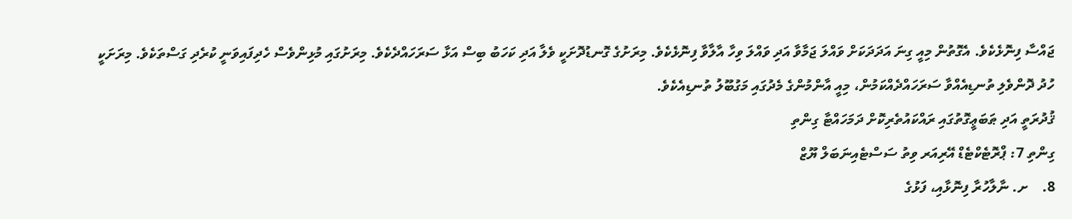ޖައްސާ ފިނޮޅެކެވެ. އެގޮތުން މިއީ ގިނަ އަދަދަކަށް ވައްލަ ޖަމާވާ އަދި ވައްލަ ވިހާ އާލާވާ ފިނޮޅެކެވެ. މިރަށުގެ ގޮނޑުދޮށަކީ ވެލާ އަދި ކަހަބު ބިސް އަޅާ ސަރަހައްދެކެވެ. މިރަށުގައި މުޅިންވެސް ހެދިފައިވަނީ ކުރެދި ގަސްތަކެވެ. މިރަށަކީ ހުދު ދޮންވެލި ތުނޑިއެއްވާ ސަރަހައްދެއްކަމުން، މިއީ އާންމުންގެ މެދުގައި މަގުބޫލު ތުނޑިއެކެވެ.
ޤުދުރަތީ އަދި ޠަބަޢީގޮތުގައި ރައްކައުތެރިކޮށް ދަމަހައްޓާ ގިންތި
ގިންތި 7: ޕްރޮޓެކްޓެޑް އޭރިއަރ ވިތު ސަސްޓެއިނަބަލް ޔޫޒް
8.    ށ. ނާލާހުރާ ފިނޮޅާއި، ފަޅުގެ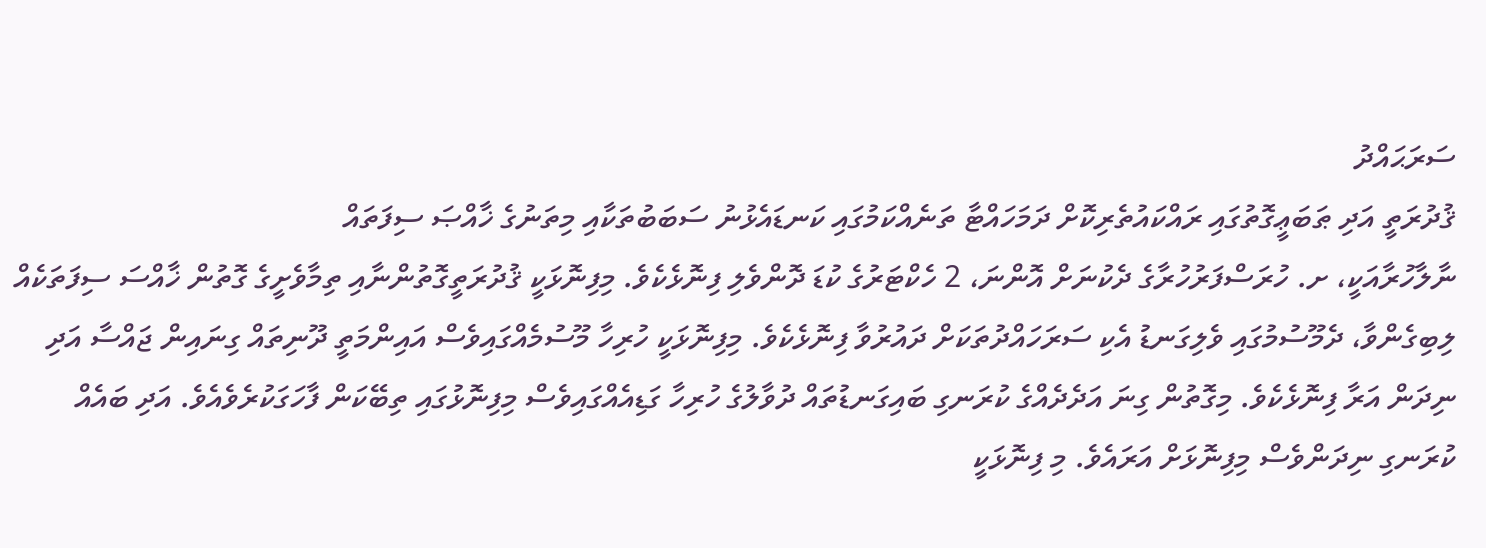ސަރަޙައްދު
ޤުދުރަތީ އަދި ޠަބަޢީގޮތުގައި ރައްކައުތެރިކޮށް ދަމަހައްޓާ ތަނެއްކަމުގައި ކަނޑައެޅުނު ސަބަބުތަކާއި މިތަނުގެ ޚާއްޞަ ސިފަތައް
ނާލާހުރާއަކީ، ށ. ހުރަސްފަރުހުރާގެ ދެކުނަށް އޮންނަ، 2 ހެކްޓަރުގެ ކުޑަ ދޮންވެލި ފިނޮޅެކެވެ. މިފިނޮޅަކީ ޤުދުރަތީގޮތުންނާއި ތިމާވެށީގެ ގޮތުން ޚާއްސަ ސިފަތަކެއް ލިބިގެންވާ، ދެމޫސުމުގައި ވެލިގަނޑު އެކި ސަރަހައްދުތަކަށް ދައުރުވާ ފިނޮޅެކެވެ. މިފިނޮޅަކީ ހުރިހާ މޫސުމެއްގައިވެސް އައިންމަތީ ދޫނިތައް ގިނައިން ޖައްސާ އަދި ނިދަން އަރާ ފިނޮޅެކެވެ. މިގޮތުން ގިނަ އަދެދެއްގެ ކުރަނގި ބައިގަނޑުތައް ދުވާލުގެ ހުރިހާ ގަޑިއެއްގައިވެސް މިފިނޮޅުގައި ތިބޭކަން ފާހަގަކުރެވެއެވެ. އަދި ބައެއް ކުރަނގި ނިދަންވެސް މިފިނޮޅަށް އަރައެވެ. މި ފިނޮޅަކީ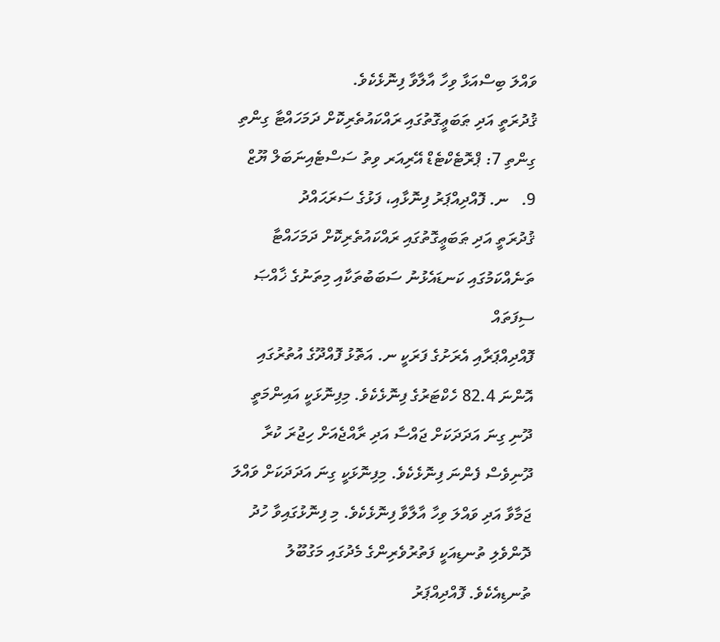ވައްލަ ބިސްއަޅާ ވިހާ އާލާވާ ފިނޮޅެކެވެ.
ޤުދުރަތީ އަދި ޠަބަޢީގޮތުގައި ރައްކައުތެރިކޮށް ދަމަހައްޓާ ގިންތި
ގިންތި 7: ޕްރޮޓެކްޓެޑް އޭރިއަރ ވިތު ސަސްޓެއިނަބަލް ޔޫޒް
9.   ނ. ފޮއްދިއްޕަރު ފިނޮޅާއި، ފަޅުގެ ސަރަޙައްދު
ޤުދުރަތީ އަދި ޠަބަޢީގޮތުގައި ރައްކައުތެރިކޮށް ދަމަހައްޓާ ތަނެއްކަމުގައި ކަނޑައެޅުނު ސަބަބުތަކާއި މިތަނުގެ ޚާއްޞަ ސިފަތައް
ފޮއްދިއްޕަރާއި އެރަށުގެ ފަރަކީ ނ. އަތޮޅު ފޮއްދޫގެ އުތުރުގައި އޮންނަ 82.4 ހެކްޓަރުގެ ފިނޮޅެކެވެ. މިފިނޮޅަކީ އައިންމަތީ ދޫނި ގިނަ އަދަދަކަށް ޖައްސާ އަދި ރާއްޖެއަށް ހިޖުރަ ކުރާ ދޫނިވެސް ފެންނަ ފިނޮޅެކެވެ. މިފިނޮޅަކީ ގިނަ އަދަދަކަށް ވައްލަ ޖަމާވާ އަދި ވައްލަ ވިހާ އާލާވާ ފިނޮޅެކެވެ. މި ފިނޮޅުގައިވާ ހުދު ދޮންވެލި ތުނޑިއަކީ ފަތުރުވެރިންގެ މެދުގައި މަގުބޫލު ތުނޑިއެކެވެ. ފޮއްދިއްޕަރު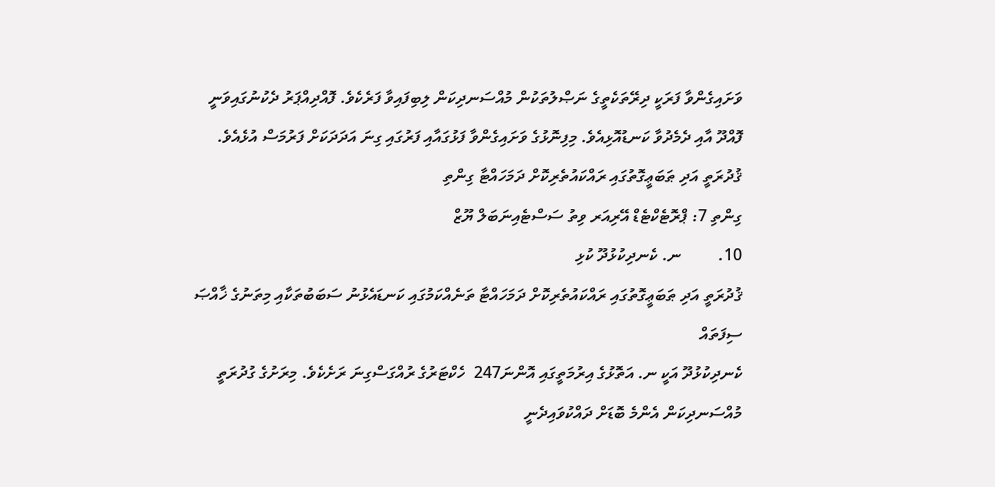ވަށައިގެންވާ ފަރަކީ ދިރޭތަކެތީގެ ނަޞްލުތަކުން މުއްސަނދިކަން ލިބިފައިވާ ފަރެކެވެ. ފޮއްދިއްޕަރު ދެކުނުގައިވަނީ ފޮއްދޫ އާއި ދެމެދުވާ ކަނޑުއޮޅިއެވެ. މިފިނޮޅުގެ ވަށައިގެންވާ ފަޅުގައާއި ފަރުގައި ގިނަ އަދަދަކަށް ފަރުމަސް އުޅެއެވެ.
ޤުދުރަތީ އަދި ޠަބަޢީގޮތުގައި ރައްކައުތެރިކޮށް ދަމަހައްޓާ ގިންތި
ގިންތި 7: ޕްރޮޓެކްޓެޑް އޭރިއަރ ވިތު ސަސްޓެއިނަބަލް ޔޫޒް
10.         ނ. ކެނދިކުޅުދޫ ކުޅި
ޤުދުރަތީ އަދި ޠަބަޢީގޮތުގައި ރައްކައުތެރިކޮށް ދަމަހައްޓާ ތަނެއްކަމުގައި ކަނޑައެޅުނު ސަބަބުތަކާއި މިތަނުގެ ޚާއްޞަ ސިފަތައް
ކެނދިކުޅުދޫ އަކީ ނ. އަތޮޅުގެ އިރުމަތީގައި އޮންނަ247  ހެކްޓަރުގެ ރުއްގަސްގިނަ ރަށެކެވެ. މިރަށުގެ ގުދުރަތީ މުއްސަނދިކަން އެންމެ ބޮޑަށް ދައްކުވައިދެނީ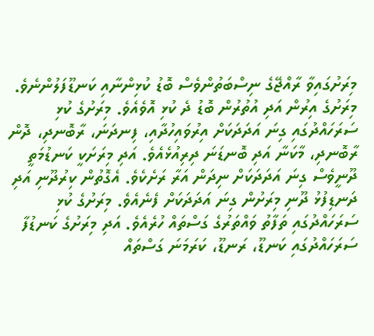މިރަށުގައިވާ ރާއްޖޭގެ ނިސްބަތުންވެސް ބޮޑު ކުޅިންނާއި ކަނޑޫފަލުންނެވެ. މިރަށުގެ އިރުން އަދި އުތުރުން ބޮޑު ދެ ކުޅި އޮވެއެވެ. މިރަށުގެ ކުޅި ސަރަހައްދުގައި ގިނަ އަދަދަކަށް އިރުވައިހުދާއި، ފިނދަނަ، ރާބޮނދި، ދޮން ރާބޮނދި، މާކަނާ އަދި ބޮނޑަނަ ދިރިއުޅެއެވެ. އަދި މިރަށަކީ ކަނޑުމަތީ ދޫނީވެސް ގިނަ އަދަދަކަށް ނިދަން އަރާ ރަށެކެވެ. އެގޮތުން ކިރުދޫނި އަދި ދަނޑިފުޅު ދޫނި މިރަށުން ގިނަ އަދަދަކަށް ފެނެއެވެ. މިރަށުގެ ކުޅި ސަރަހައްދުގައި ތަފާތު ވައްތަރުގެ ގަސްތައް ހުރެއެވެ. އަދި މިރަށުގެ ކަނޑުފާ ސަރަހައްދުގައި ކަނޑޫ، ރަނޑޫ، ކަރަމަނަ ގަސްތައް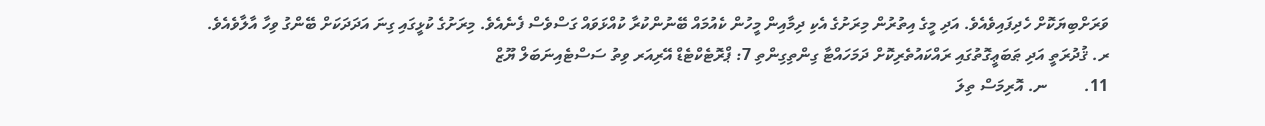ވަރަށްބިޔަކޮށް ހެދިފައިވެއެވެ. އަދި މީގެ އިތުރުން މިރަށުގެ އެކި ދިމާއިން މީހުން ކެއުމައް ބޭނުންކުރާ ކުއްޅަވައް ގަސްވެސް ފެނެއެވެ. މިރަށުގެ ކުޅީގައި ގިނަ އަދަދަކަށް ބޭންގު ވިހާ އާލާވެއެވެ.
ރ. ޤުދުރަތީ އަދި ޠަބަޢީގޮތުގައި ރައްކައުތެރިކޮށް ދަމަހައްޓާ ގިންތިގިންތި 7: ޕްރޮޓެކްޓެޑް އޭރިއަރ ވިތު ސަސްޓެއިނަބަލް ޔޫޒް
11.         ނ. އޮރިމަސް ތިލަ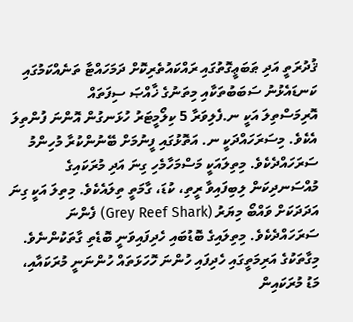ޤުދުރަތީ އަދި ޠަބަޢީގޮތުގައި ރައްކައުތެރިކޮށް ދަމަހައްޓާ ތަނެއްކަމުގައި ކަނޑައެޅުނު ސަބަބުތަކާއި މިތަނުގެ ޚާއްޞަ ސިފަތައް
އޮރިމަސްތިލަ އަކީ ނ.ފެލިވަރާ 5 ކިލޯމީޓަރު ހުޅަނގުން އޮންނަ ފުންތިލަ އެކެވެ. މިސަރަހައްދަކީ ނ. އަތޮޅުގައި ފީނުމަށް ބޭނުންކުރާ މުހިންމު ސަރަހައްދެކެވެ. މިތިލައަކީ މަސްމަހާމެހި ގިނަ އަދި މުރަކައިގެ މުއްސަނދިކަން ލިބިފައިވާ ރީތި، ކުޑަ، ގާމަތީ ތިލައެކެވެ. މިތިލަ އަކީ ގިނަ އަދަދަކަށް ވައްބޯ މިޔަރު (Grey Reef Shark) ފެންނަ ސަރަހައްދެކެވެ. މިތިލައިގެ ބޮޑުބައި ހެދިފައިވަނީ ބޮޑެތި ގާތަކުންނެވެ. މިގާތަކުގެ އަރިމަތީގައި ހެދިފައި ހުންނަ ހޮހަޅަތައް ހުންނަނީ މުރަކައާއި، މަޑު މުރަކައިން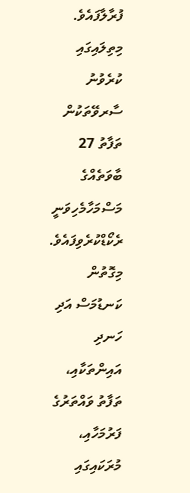ފުރާލާފައެވެ. މިތިލައިގައި ކުރެވުނު ސާރވޭތަކުން ތަފާތު 27 ބާވަތެއްގެ މަސްމަހާމެހިވަނީ ރެކޯޑްކުރެވިފައެވެ. މިގޮތުން ކަނޑުމަސް އަދި ހަނދި އައިންތަކާއި، ތަފާތު ވައްތަރުގެ ފަރުމަހާއި، މުރަކައިގައި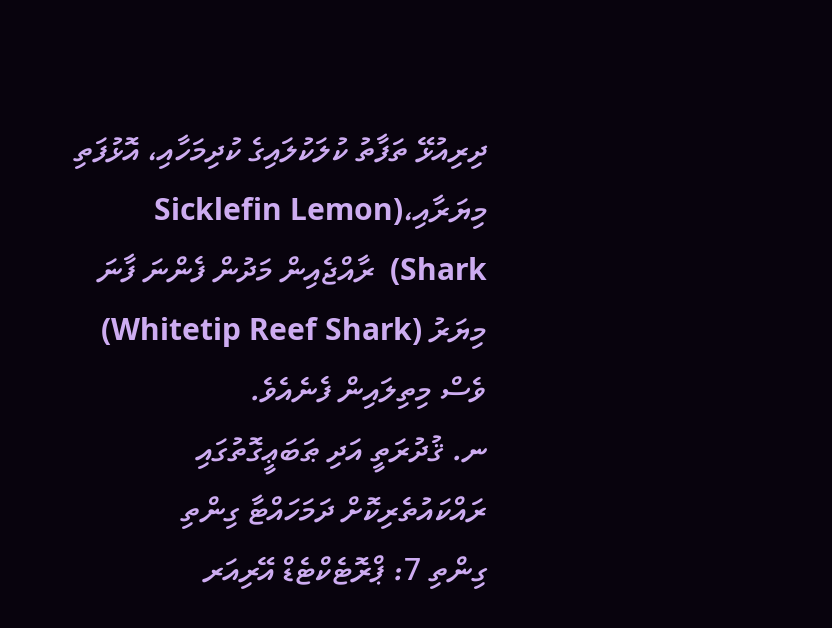ދިރިއުޅޭ ތަފާތު ކުލަކުލައިގެ ކުދިމަހާއި، އޮޅުފަތި މިޔަރާއި،(Sicklefin Lemon Shark)  ރާއްޖެއިން މަދުން ފެންނަ ފާނަ މިޔަރު (Whitetip Reef Shark) ވެސް މިތިލައިން ފެނެއެވެ.
ނ. ޤުދުރަތީ އަދި ޠަބަޢީގޮތުގައި ރައްކައުތެރިކޮށް ދަމަހައްޓާ ގިންތި
ގިންތި 7: ޕްރޮޓެކްޓެޑް އޭރިއަރ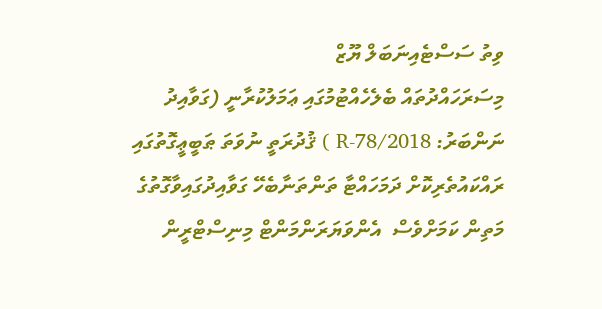ވިތު ސަސްޓެއިނަބަލް ޔޫޒް
މިސަރަހައްދުތައް ބެލެހެއްޓުމުގައި ޢަމަލުކުރާނީ (ގަވާއިދު ނަންބަރު: 2018/R-78 ) ޤުދުރަތީ ނުވަތަ ޠަބީޢީގޮތުގައި ރައްކައުތެރިކޮށް ދަމަހައްޓާ ތަންތަނާބެހޭ ގަވާއިދުގައިވާގޮތުގެ މަތިން ކަމަށްވެސް  އެންވަޔަރަންމަންޓް މިނިސްޓްރީން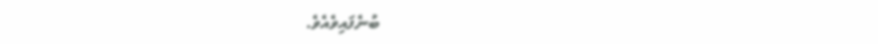ބުނެފައިވެއެވެ.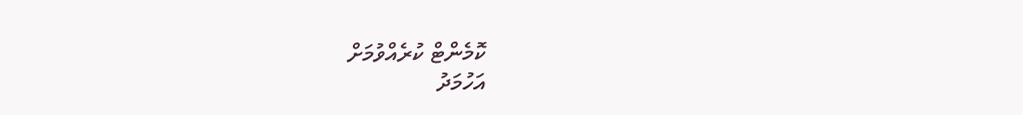ކޮމެންޓް ކުރެއްވުމަށް
އަހުމަދު